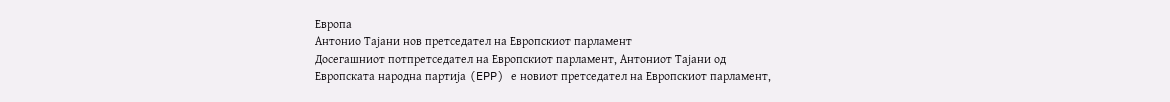Европа
Антонио Тајани нов претседател на Европскиот парламент
Досегашниот потпретседател на Европскиот парламент, Антониот Тајани од Европската народна партија (EPP) е новиот претседател на Европскиот парламент,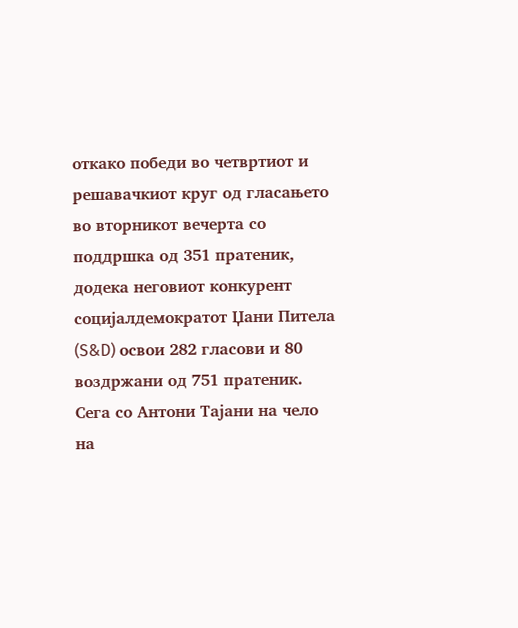откако победи во четвртиот и решавачкиот круг од гласањето во вторникот вечерта со поддршка од 351 пратеник, додека неговиот конкурент социјалдемократот Џани Питела (S&D) освои 282 гласови и 80 воздржани од 751 пратеник.
Сега со Антони Тајани на чело на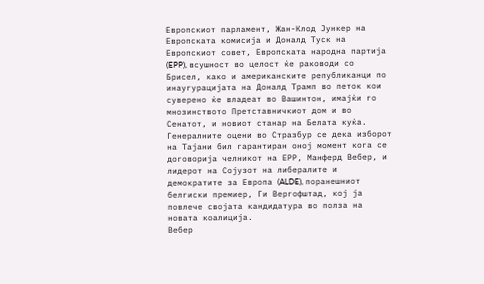Европскиот парламент, Жан-Клод Јункер на Европската комисија и Доналд Туск на Европскиот совет, Европската народна партија (EPP), всушност во целост ќе раководи со Брисел, како и американските републиканци по инаугурацијата на Доналд Трамп во петок кои суверено ќе владеат во Вашинтон, имајќи го мнозинството Претставничкиот дом и во Сенатот, и новиот станар на Белата куќа.
Генералните оцени во Стразбур се дека изборот на Тајани бил гарантиран оној момент кога се договорија челникот на ЕРР, Манферд Вебер, и лидерот на Сојузот на либералите и демократите за Европа (ALDE), поранешниот белгиски премиер, Ги Вергофштад, кој ја повлече својата кандидатура во полза на новата коалиција.
Вебер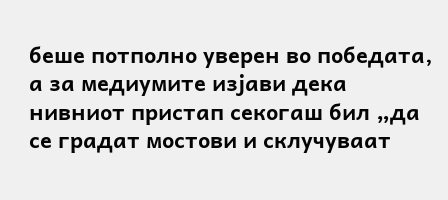беше потполно уверен во победата, а за медиумите изјави дека нивниот пристап секогаш бил „да се градат мостови и склучуваат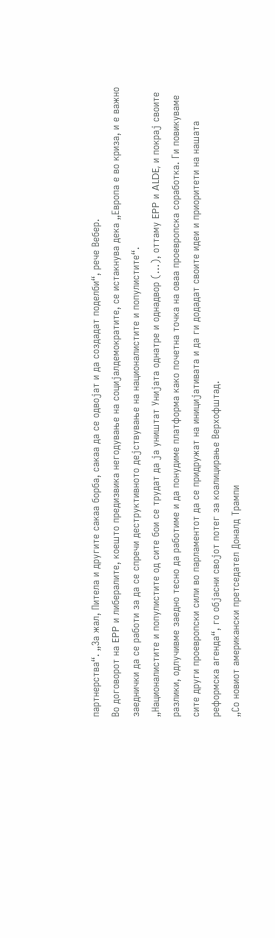партнерства“. „За жал, Питела и другите сакаа борба, сакаа да се одвојат и да создадат поделби“, рече Вебер.
Во договорот на EPP и либералите, коешто предизвика негодување на социјалдемократите, се истакнува дека „Европа е во криза, и е важно заеднички да се работи за да се спречи деструктивното дејствување на националистите и популистите“.
„Националистите и популистите од сите бои се трудат да ја уништат Унијата однатре и однадвор (…), оттаму EPP и ALDE, и покрај своите разлики, одлучивме заедно тесно да работиме и да понудиме платформа како почетна точка на оваа проевропска соработка. Ги повикуваме сите други проевропски сили во парламентот да се придружат на иницијативата и да ги додадат своите идеи и приоритети на нашата реформска агенда“, го објасни својот потег за коалицирање Верхофштад.
„Со новиот американски претседател Доналд Трампи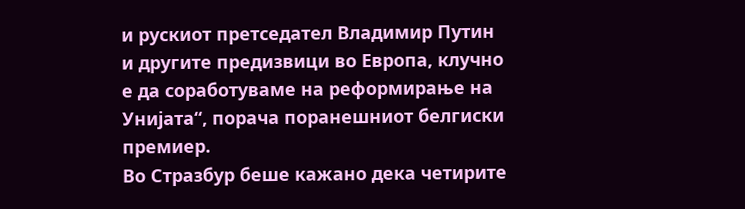и рускиот претседател Владимир Путин и другите предизвици во Европа, клучно е да соработуваме на реформирање на Унијата“, порача поранешниот белгиски премиер.
Во Стразбур беше кажано дека четирите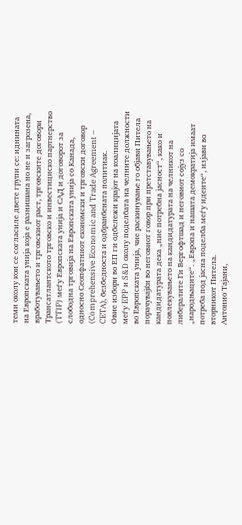теми околу кои се согласиле двете групи се: иднината на Европската унија која е разнишана но не и загрозена, вработувањето и трговскиот раст, трговските договори Трансатлантското трговско и инвестициско партнерство (TTIP) меѓу Европската унија и САД и договорот за слободна трговија на Европската унија со Канада, односно Сеопфатниот економски и трговски договор (Comprehensive Economic and Trade Agreement – CETА), безбедноста и одбранбената политиак.
Овие избори во ЕП ги одбележи крајот на коалицијата меѓу EPP и S&D околу поделбата на челните должности во Европската унија, чие раскинување го објави Питела порачувајќи во неговиот говор при претставувањето на кандидатурата дека „ние потребна јасност“, како и повлекувањето на кандидатурата на челникот на либералите Ги Вергофтшад и неговиот сојуз со „народњаците“. „Европа и нашата демократија имаат потреба под јасна поделба меѓу идеите“, изјави во вторникот Питела.
Антонио Тајани,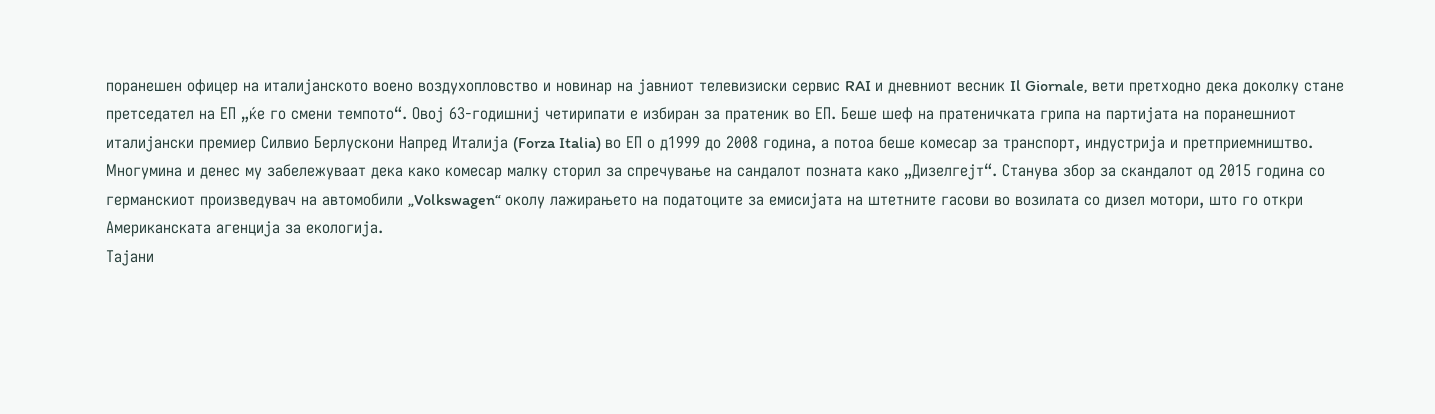поранешен офицер на италијанското воено воздухопловство и новинар на јавниот телевизиски сервис RAI и дневниот весник Il Giornale, вети претходно дека доколку стане претседател на ЕП „ќе го смени темпото“. Овој 63-годишниј четирипати е избиран за пратеник во ЕП. Беше шеф на пратеничката грипа на партијата на поранешниот италијански премиер Силвио Берлускони Напред Италија (Forza Italia) во ЕП о д1999 до 2008 година, а потоа беше комесар за транспорт, индустрија и претприемништво. Многумина и денес му забележуваат дека како комесар малку сторил за спречување на сандалот позната како „Дизелгејт“. Станува збор за скандалот од 2015 година со германскиот произведувач на автомобили „Volkswagen“ околу лажирањето на податоците за емисијата на штетните гасови во возилата со дизел мотори, што го откри Американската агенција за екологија.
Тајани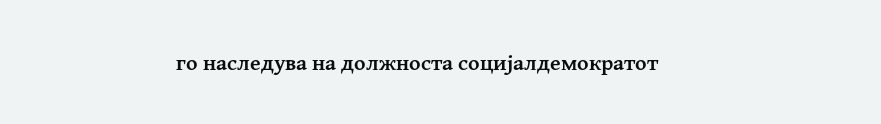го наследува на должноста социјалдемократот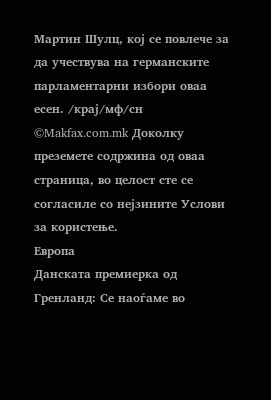Мартин Шулц, кој се повлече за да учествува на германските парламентарни избори оваа есен. /крај/мф/сн
©Makfax.com.mk Доколку преземете содржина од оваа страница, во целост сте се согласиле со нејзините Услови за користење.
Европа
Данската премиерка од Гренланд: Се наоѓаме во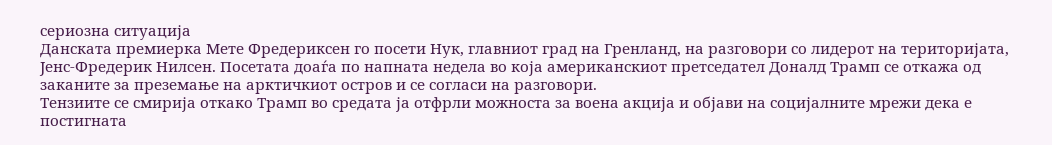сериозна ситуација
Данската премиерка Мете Фредериксен го посети Нук, главниот град на Гренланд, на разговори со лидерот на територијата, Јенс-Фредерик Нилсен. Посетата доаѓа по напната недела во која американскиот претседател Доналд Трамп се откажа од заканите за преземање на арктичкиот остров и се согласи на разговори.
Тензиите се смирија откако Трамп во средата ја отфрли можноста за воена акција и објави на социјалните мрежи дека е постигната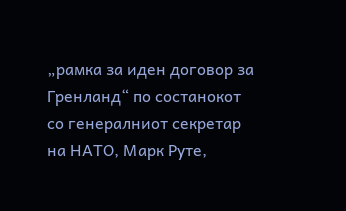„рамка за иден договор за Гренланд“ по состанокот со генералниот секретар на НАТО, Марк Руте,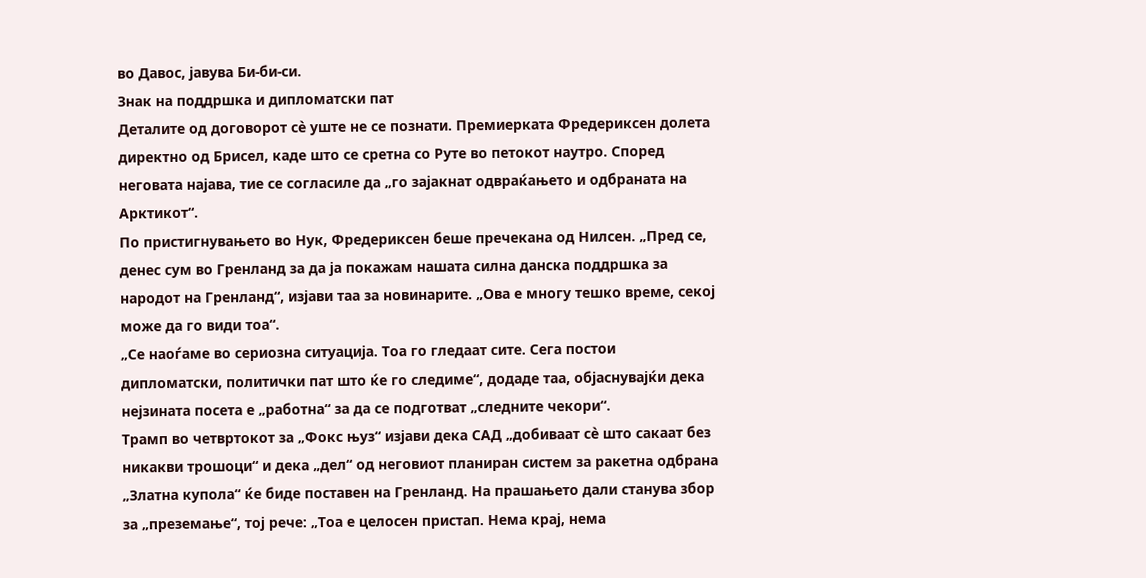во Давос, јавува Би-би-си.
Знак на поддршка и дипломатски пат
Деталите од договорот сè уште не се познати. Премиерката Фредериксен долета директно од Брисел, каде што се сретна со Руте во петокот наутро. Според неговата најава, тие се согласиле да „го зајакнат одвраќањето и одбраната на Арктикот“.
По пристигнувањето во Нук, Фредериксен беше пречекана од Нилсен. „Пред се, денес сум во Гренланд за да ја покажам нашата силна данска поддршка за народот на Гренланд“, изјави таа за новинарите. „Ова е многу тешко време, секој може да го види тоа“.
„Се наоѓаме во сериозна ситуација. Тоа го гледаат сите. Сега постои дипломатски, политички пат што ќе го следиме“, додаде таа, објаснувајќи дека нејзината посета е „работна“ за да се подготват „следните чекори“.
Трамп во четвртокот за „Фокс њуз“ изјави дека САД „добиваат сè што сакаат без никакви трошоци“ и дека „дел“ од неговиот планиран систем за ракетна одбрана „Златна купола“ ќе биде поставен на Гренланд. На прашањето дали станува збор за „преземање“, тој рече: „Тоа е целосен пристап. Нема крај, нема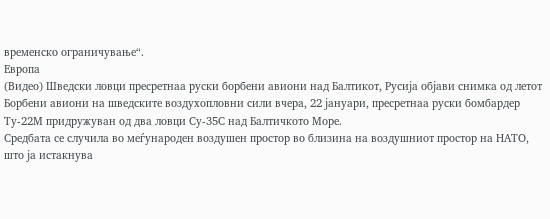временско ограничување“.
Европа
(Видео) Шведски ловци пресретнаа руски борбени авиони над Балтикот, Русија објави снимка од летот
Борбени авиони на шведските воздухопловни сили вчера, 22 јануари, пресретнаа руски бомбардер Ту-22М придружуван од два ловци Су-35С над Балтичкото Море.
Средбата се случила во меѓународен воздушен простор во близина на воздушниот простор на НАТО, што ја истакнува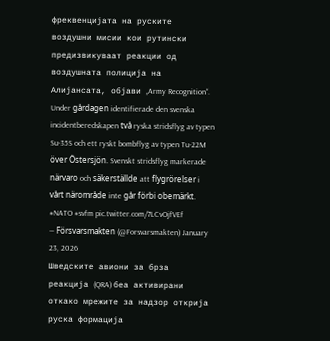фреквенцијата на руските воздушни мисии кои рутински предизвикуваат реакции од воздушната полиција на Алијансата, објави „Army Recognition“.
Under gårdagen identifierade den svenska incidentberedskapen två ryska stridsflyg av typen Su-35S och ett ryskt bombflyg av typen Tu-22M över Östersjön. Svenskt stridsflyg markerade närvaro och säkerställde att flygrörelser i vårt närområde inte går förbi obemärkt. #NATO #svfm pic.twitter.com/7LCvOjfVEf
— Försvarsmakten (@Forsvarsmakten) January 23, 2026
Шведските авиони за брза реакција (QRA) беа активирани откако мрежите за надзор открија руска формација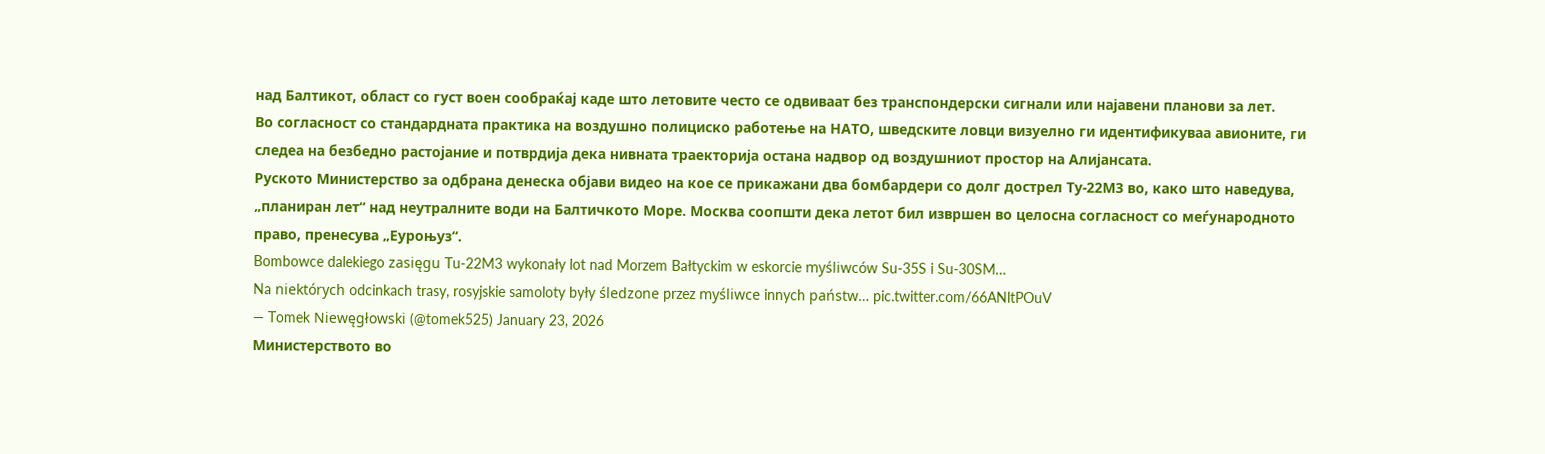над Балтикот, област со густ воен сообраќај каде што летовите често се одвиваат без транспондерски сигнали или најавени планови за лет.
Во согласност со стандардната практика на воздушно полициско работење на НАТО, шведските ловци визуелно ги идентификуваа авионите, ги следеа на безбедно растојание и потврдија дека нивната траекторија остана надвор од воздушниот простор на Алијансата.
Руското Министерство за одбрана денеска објави видео на кое се прикажани два бомбардери со долг дострел Ту-22М3 во, како што наведува, „планиран лет“ над неутралните води на Балтичкото Море. Москва соопшти дека летот бил извршен во целосна согласност со меѓународното право, пренесува „Еуроњуз“.
Bombowce dalekiego zasięgu Tu-22M3 wykonały lot nad Morzem Bałtyckim w eskorcie myśliwców Su-35S i Su-30SM…
Na niektórych odcinkach trasy, rosyjskie samoloty były śledzone przez myśliwce innych państw… pic.twitter.com/66ANltPOuV
— Tomek Niewęgłowski (@tomek525) January 23, 2026
Министерството во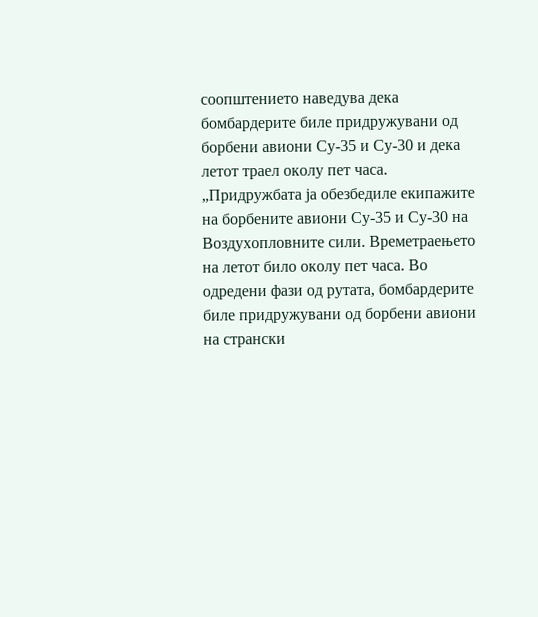соопштението наведува дека бомбардерите биле придружувани од борбени авиони Су-35 и Су-30 и дека летот траел околу пет часа.
„Придружбата ја обезбедиле екипажите на борбените авиони Су-35 и Су-30 на Воздухопловните сили. Времетраењето на летот било околу пет часа. Во одредени фази од рутата, бомбардерите биле придружувани од борбени авиони на странски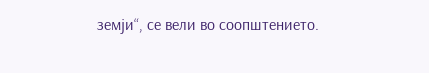земји“, се вели во соопштението.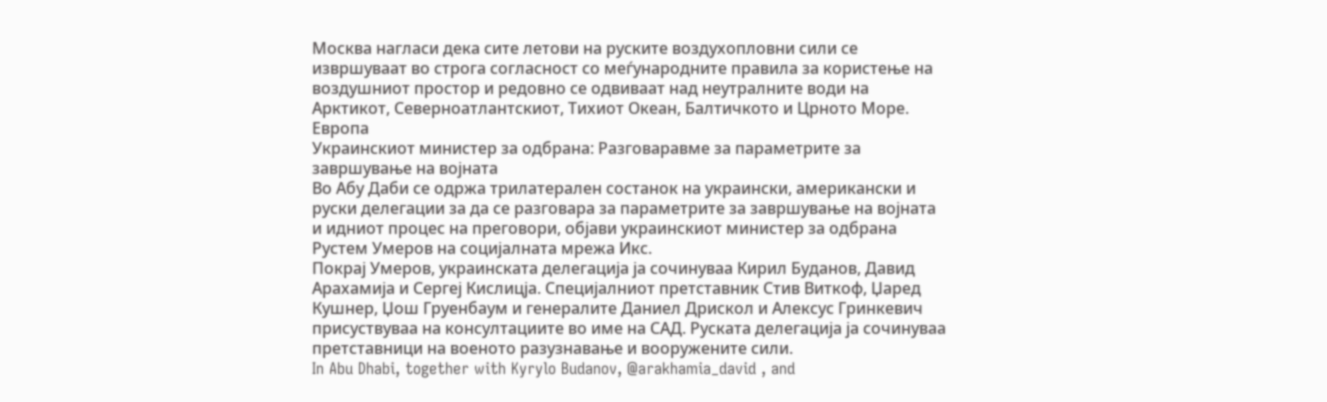Москва нагласи дека сите летови на руските воздухопловни сили се извршуваат во строга согласност со меѓународните правила за користење на воздушниот простор и редовно се одвиваат над неутралните води на Арктикот, Северноатлантскиот, Тихиот Океан, Балтичкото и Црното Море.
Европа
Украинскиот министер за одбрана: Разговаравме за параметрите за завршување на војната
Во Абу Даби се одржа трилатерален состанок на украински, американски и руски делегации за да се разговара за параметрите за завршување на војната и идниот процес на преговори, објави украинскиот министер за одбрана Рустем Умеров на социјалната мрежа Икс.
Покрај Умеров, украинската делегација ја сочинуваа Кирил Буданов, Давид Арахамија и Сергеј Кислицја. Специјалниот претставник Стив Виткоф, Џаред Кушнер, Џош Груенбаум и генералите Даниел Дрискол и Алексус Гринкевич присуствуваа на консултациите во име на САД. Руската делегација ја сочинуваа претставници на военото разузнавање и вооружените сили.
In Abu Dhabi, together with Kyrylo Budanov, @arakhamia_david , and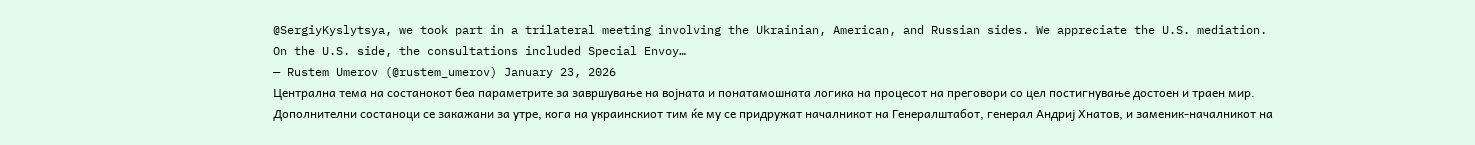@SergiyKyslytsya, we took part in a trilateral meeting involving the Ukrainian, American, and Russian sides. We appreciate the U.S. mediation.
On the U.S. side, the consultations included Special Envoy…
— Rustem Umerov (@rustem_umerov) January 23, 2026
Централна тема на состанокот беа параметрите за завршување на војната и понатамошната логика на процесот на преговори со цел постигнување достоен и траен мир. Дополнителни состаноци се закажани за утре, кога на украинскиот тим ќе му се придружат началникот на Генералштабот, генерал Андриј Хнатов, и заменик-началникот на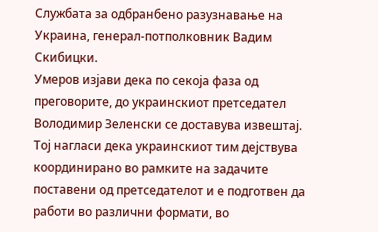Службата за одбранбено разузнавање на Украина, генерал-потполковник Вадим Скибицки.
Умеров изјави дека по секоја фаза од преговорите, до украинскиот претседател Володимир Зеленски се доставува извештај. Тој нагласи дека украинскиот тим дејствува координирано во рамките на задачите поставени од претседателот и е подготвен да работи во различни формати, во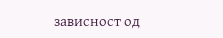зависност од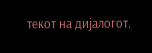текот на дијалогот.